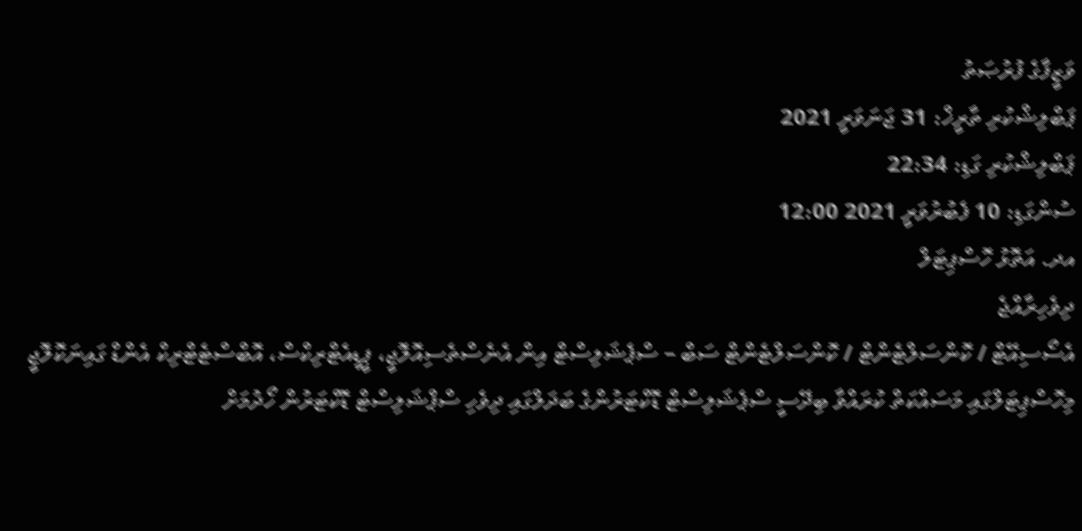ވަޒީފާގެ ފުރުޞަތު
ޕަބްލިޝްކުރި ތާރީޚް: 31 ޖަނަވަރީ 2021
ޕަބްލިޝްކުރި ގަޑި: 22:34
ސުންގަޑި: 10 ފެބުރުވަރީ 2021 12:00
އދ. އަތޮޅު ހޮސްޕިޓަލް
ދިވެހިރާއްޖެ
އެސޯސިއޭޓް / ކޮންސަލްޓެންޓް / ކޮންސަލްޓެންޓް ސަބް – ސްޕެޝަލިސްޓް އިން އެނެސްތެސިއޮލޮޖީ، ޕީޑީއެޓްރިކްސް، އޮބްސްޓެޓްރިކް އެންޑް ގައިނަކޮލޮޖީ
މިހޮސްޕިޓަލްގައި މަސައްކަތް ކުރައްވާ ބިދޭސީ ސްޕެޝަލިސްޓް ޑޮކްޓަރުންގެ ބަދަލްގައި ދިވެހި ސްޕްޝަލިސްޓް ޑޮކްޓަރުން ހޯދުމަށް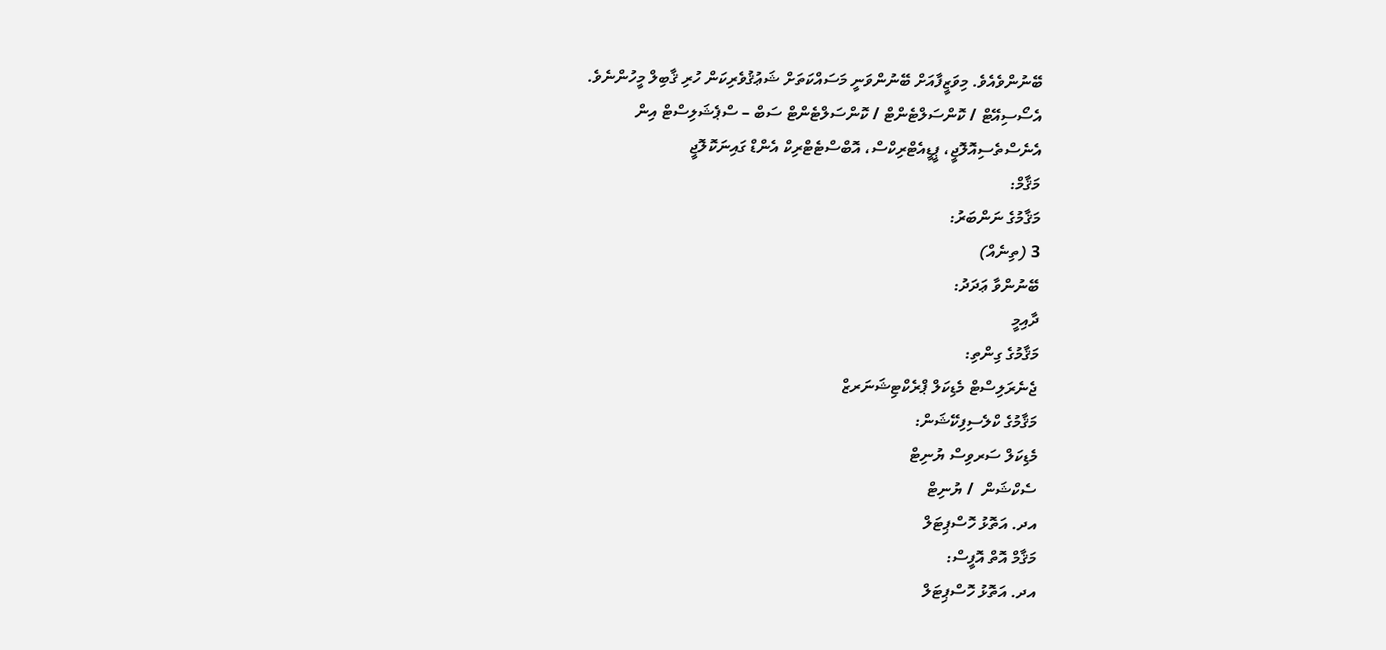ބޭނުންވެއެވެ. މިވަޒީފާއަށް ބޭނުންވަނީ މަސައްކަތަށް ޝަޢުޤުވެރިކަން ހުރި ޤާބިލް މީހުންނެވެ.
އެސޯސިއޭޓް / ކޮންސަލްޓެންޓް / ކޮންސަލްޓެންޓް ސަބް – ސްޕެޝަލިސްޓް އިން
އެނެސްތެސިއޮލޮޖީ، ޕީޑީއެޓްރިކްސް، އޮބްސްޓެޓްރިކް އެންޑް ގައިނަކޮލޮޖީ
މަޤާމް:
މަޤާމުގެ ނަންބަރު:
3 (ތިނެއް)
ބޭނުންވާ ޢަދަދު:
ދާއިމީ
މަޤާމުގެ ގިންތި:
ޖެނެރަލިސްޓް މެޑިކަލް ޕްރެކްޓިޝަނަރޒް
މަޤާމުގެ ކްލެސިފިކޭޝަން:
މެޑިކަލް ސަރވިސް ޔުނިޓް
ސެކްޝަން  / ޔުނިޓް
އދ. އަތޮޅު ހޮސްޕިޓަލް
މަޤާމް އޮތް އޮފީސް:
އދ. އަތޮޅު ހޮސްޕިޓަލް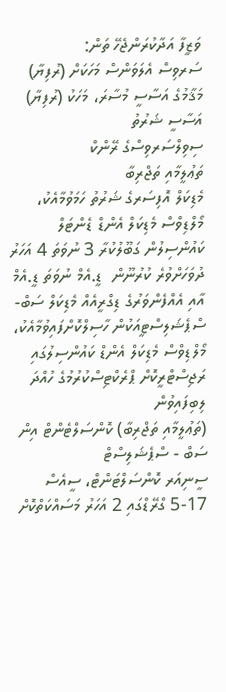ވަޒީފާ އަދާކުރަންޖެހޭ ތަން:
ސަރވިސް އެލަވަންސް މަހަކަށް (ރުފިޔާ)
މަޤާމުގެ އަސާސީ މުސާރަ، މަހަކު (ރުފިޔާ)
އަސާސީ ޝަރުތު
ސިވިލްސަރވިސްގެ ރޭންކް
ތަޢުލީމާއި ތަޖްރިބާ
މެޑިކަލް އޮފިސަރގެ ޝަރުތު ހަމަވުމާއެކު، މޯލްޑިވްސް މެޑިކަލް އެންޑް ޑެންޓަލް ކައުންސިލުން ގަބޫލުކުރާ 3 ނުވަތަ 4 އަހަރު ދުވަހަށްވުރެ ކުރުނޫން  ޑީ.އެމް ނުވަތަ ޑީ.އެމް އާއި އެއްފެންވަރުގެ ޑިގްރީއެއް މެޑިކަލް ސަބް-ސްޕެޝަލިސްޓީއަކުން ހާސިލްކޮށްފައިވުމާއެކު، މޯލްޑިވްސް މެޑިކަލް އެންޑް ކައުންސިލުގައި ރަޖިސްޓްރީކޮށް ޕްރެކްޓިސްކުރުމުގެ ހުއްދަ ލިބިފައިވުން
(ތަޢުލީމާއި ތަޖްރިބާ) ކޮންސަލްޓެންޓް އިން ސަބް - ސްޕެޝަލިސްޓް
ސީނިއަރ ކޮންސަލްޓަންޓް، ސީއެސް 17-5 ގްރޭޑްގައި 2 އަހަރު މަސައްކަތްކޮށް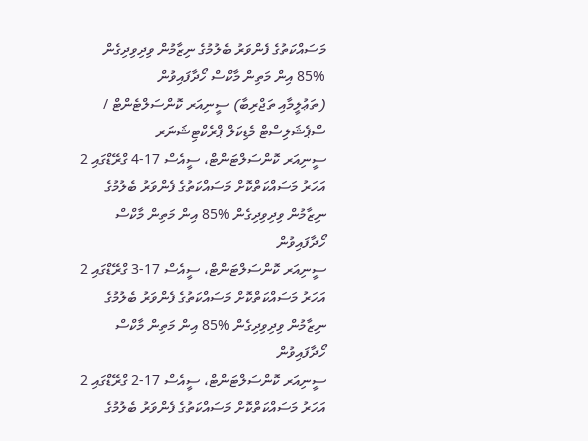މަސައްކަތުގެ ފެންވަރު ބެލުމުގެ ނިޒާމުން ވިދިވިދިގެން %85 އިން މަތިން މާކްސް ހޯދާފައިވުން
(ތަޢުލީމާއި ތަޖްރިބާ) ސީނިއަރ ކޮންސަލްޓެންޓް / ސްޕެޝަލިސްޓް މެޑިކަލް ޕްރެކްޓިޝަނަރ
ސީނިއަރ ކޮންސަލްޓަންޓް، ސީއެސް 17-4 ގްރޭޑްގައި 2 އަހަރު މަސައްކަތްކޮށް މަސައްކަތުގެ ފެންވަރު ބެލުމުގެ ނިޒާމުން ވިދިވިދިގެން %85 އިން މަތިން މާކްސް ހޯދާފައިވުން
ސީނިއަރ ކޮންސަލްޓަންޓް، ސީއެސް 17-3 ގްރޭޑްގައި 2 އަހަރު މަސައްކަތްކޮށް މަސައްކަތުގެ ފެންވަރު ބެލުމުގެ ނިޒާމުން ވިދިވިދިގެން %85 އިން މަތިން މާކްސް ހޯދާފައިވުން
ސީނިއަރ ކޮންސަލްޓަންޓް، ސީއެސް 17-2 ގްރޭޑްގައި 2 އަހަރު މަސައްކަތްކޮށް މަސައްކަތުގެ ފެންވަރު ބެލުމުގެ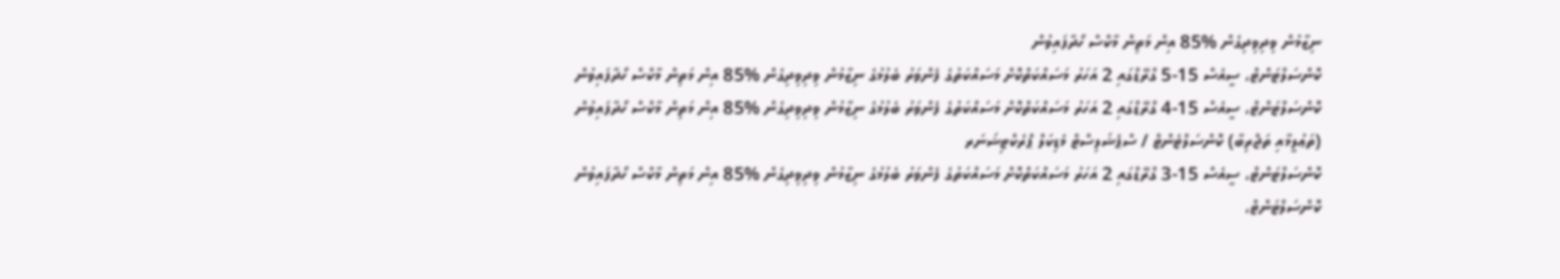ނިޒާމުން ވިދިވިދިގެން %85 އިން މަތިން މާކްސް ހޯދާފައިވުން
ކޮންސަލްޓަންޓް، ސީއެސް 15-5 ގްރޭޑްގައި 2 އަހަރު މަސައްކަތްކޮށް މަސައްކަތުގެ ފެންވަރު ބެލުމުގެ ނިޒާމުން ވިދިވިދިގެން %85 އިން މަތިން މާކްސް ހޯދާފައިވުން
ކޮންސަލްޓަންޓް، ސީއެސް 15-4 ގްރޭޑްގައި 2 އަހަރު މަސައްކަތްކޮށް މަސައްކަތުގެ ފެންވަރު ބެލުމުގެ ނިޒާމުން ވިދިވިދިގެން %85 އިން މަތިން މާކްސް ހޯދާފައިވުން
(ތަޢުލީމާއި ތަޖްރިބާ) ކޮންސަލްޓެންޓް / ސްޕެޝަލިސްޓް މެޑިކަލް ޕްރެކްޓިޝަނަރ
ކޮންސަލްޓަންޓް، ސީއެސް 15-3 ގްރޭޑްގައި 2 އަހަރު މަސައްކަތްކޮށް މަސައްކަތުގެ ފެންވަރު ބެލުމުގެ ނިޒާމުން ވިދިވިދިގެން %85 އިން މަތިން މާކްސް ހޯދާފައިވުން
ކޮންސަލްޓަންޓް،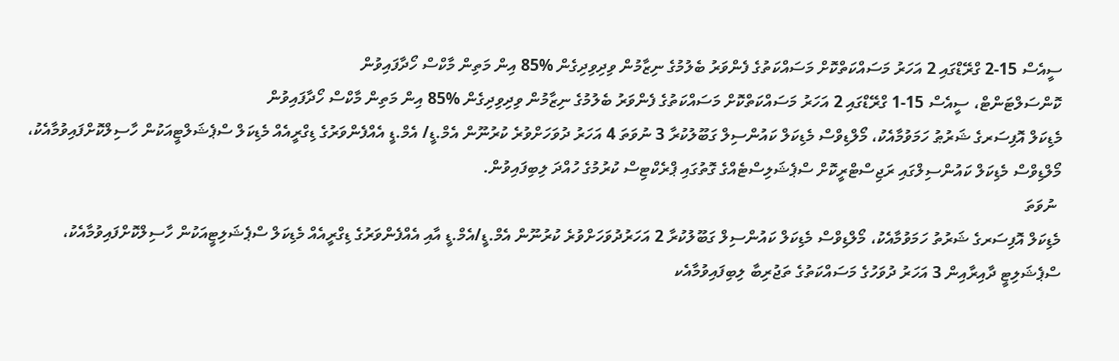ސީއެސް 15-2 ގްރޭޑްގައި 2 އަހަރު މަސައްކަތްކޮށް މަސައްކަތުގެ ފެންވަރު ބެލުމުގެ ނިޒާމުން ވިދިވިދިގެން %85 އިން މަތިން މާކްސް ހޯދާފައިވުން
ކޮންސަލްޓަންޓް، ސީއެސް 15-1 ގްރޭޑްގައި 2 އަހަރު މަސައްކަތްކޮށް މަސައްކަތުގެ ފެންވަރު ބެލުމުގެ ނިޒާމުން ވިދިވިދިގެން %85 އިން މަތިން މާކްސް ހޯދާފައިވުން
މެޑިކަލް އޮފިސަރގެ ޝަރުޠު ހަމަވުމާއެކު، މޯލްޑިވްސް މެޑިކަލް ކައުންސިލް ގަބޫލުކުރާ 3 ނުވަތަ 4 އަހަރު ދުވަހަށްވުރެ ކުރުނޫން އެމް.ޑީ/ އެމް.ޑީ އެއްފެންވަރުގެ ޑިގްރީއެއް މެޑިކަލް ސްޕެޝަލްޓީއަކުން ހާސިލްކޮށްފައިވުމާއެކު، މޯލްޑިވްސް މެޑިކަލް ކައުންސިލްގައި ރަޖިސްޓްރީކޮށް ސްޕެޝަލިސްޓެއްގެ ގޮތުގައި ޕްރެކްޓިސް ކުރުމުގެ ހުއްދަ ލިބިފައިވުން.
 ނުވަތަ
މެޑިކަލް އޮފިސަރގެ ޝަރުތު ހަމަވުމާއެކު، މޯލްޑިވްސް މެޑިކަލް ކައުންސިލް ގަބޫލުކުރާ 2 އަހަރުދުވަހަށްވުރެ ކުރުނޫން އެމް.ޑީ/އެމް.ޑީ އާއި އެއްފެންވަރުގެ ޑިގްރީއެއް މެޑިކަލް ސްޕެޝަލިޓީއަކުން ހާސިލްކޮށްފައިވުމާއެކު، ސްޕެޝަލިޓީ ދާއިރާއިން 3 އަހަރު ދުވަހުގެ މަސައްކަތުގެ ތަޖުރިބާ ލިބިފައިވުމާއެކ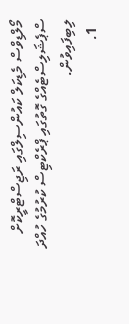މޯލްޑިވްސް މެޑިކަލް ކައުންސިލްގައި ރަޖިސްޓްރީކޮށް ސްޕެޝަލިސްޓެއްގެ ގޮތުގައި ޕްރެކްޓިސް ކުރުމުގެ ހުއްދަ ލިބިފައިވުން.
  1.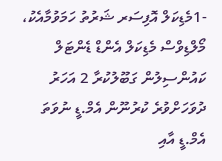-1މެޑިކަލް އޮފިސަރ ޝަރުތު ހަމަވުމާއެކު، މޯލްޑިވްސް މެޑިކަލް އެންޑް ޑެންޓަލް ކައުންސިލުން ގަބޫލުކުރާ 2 އަހަރު ދުވަހަށްވުރެ ކުރުނޫން އެމް.ޑީ ނުވަތަ އެމް.ޑީ އާއި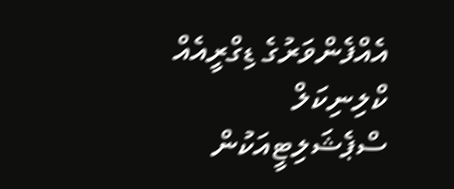އެއްފެންވަރުގެ ޑިގްރީއެއް ކްލިނިކަލް ސްޕެޝަލިޓީއަކުން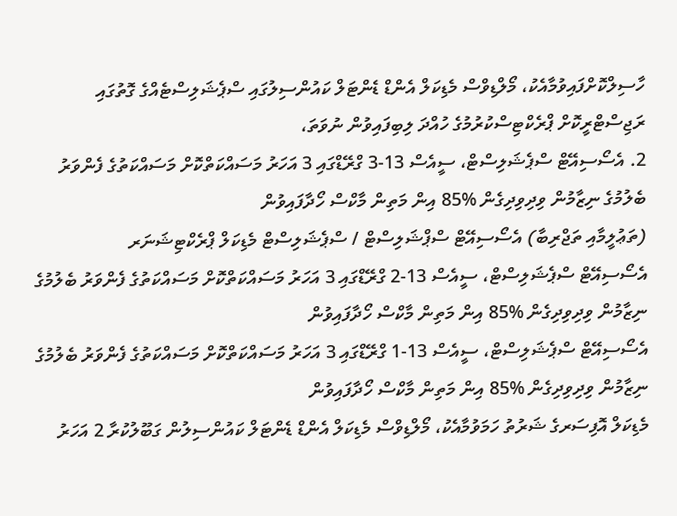ހާސިލްކޮށްފައިވުމާއެކު، މޯލްޑިވްސް މެޑިކަލް އެންޑް ޑެންޓަލް ކައުންސިލުގައި ސްޕެޝަލިސްޓެއްގެ ގޮތުގައި ރަޖިސްޓްރީކޮށް ޕްރެކްޓިސްކުރުމުގެ ހުއްދަ ލިބިފައިވުން ނުވަތަ،
2. އެސޯސިއޭޓް ސްޕެޝަލިސްޓް، ސީއެސް 13-3 ގްރޭޑްގައި 3 އަހަރު މަސައްކަތްކޮށް މަސައްކަތުގެ ފެންވަރު ބެލުމުގެ ނިޒާމުން ވިދިވިދިގެން %85 އިން މަތިން މާކްސް ހޯދާފައިވުން
(ތަޢުލީމާއި ތަޖްރިބާ) އެސޯސިއޭޓް ސްޕްޝަލިސްޓް / ސްޕެޝަލިސްޓް މެޑިކަލް ޕްރެކްޓިޝަނަރ
އެސޯސިއޭޓް ސްޕެޝަލިސްޓް، ސީއެސް 13-2 ގްރޭޑްގައި 3 އަހަރު މަސައްކަތްކޮށް މަސައްކަތުގެ ފެންވަރު ބެލުމުގެ ނިޒާމުން ވިދިވިދިގެން %85 އިން މަތިން މާކްސް ހޯދާފައިވުން
އެސޯސިއޭޓް ސްޕެޝަލިސްޓް، ސީއެސް 13-1 ގްރޭޑްގައި 3 އަހަރު މަސައްކަތްކޮށް މަސައްކަތުގެ ފެންވަރު ބެލުމުގެ ނިޒާމުން ވިދިވިދިގެން %85 އިން މަތިން މާކްސް ހޯދާފައިވުން
މެޑިކަލް އޮފިސަރގެ ޝަރުތު ހަމަވުމާއެކު، މޯލްޑިވްސް މެޑިކަލް އެންޑް ޑެންޓަލް ކައުންސިލުން ގަބޫލުކުރާ 2 އަހަރު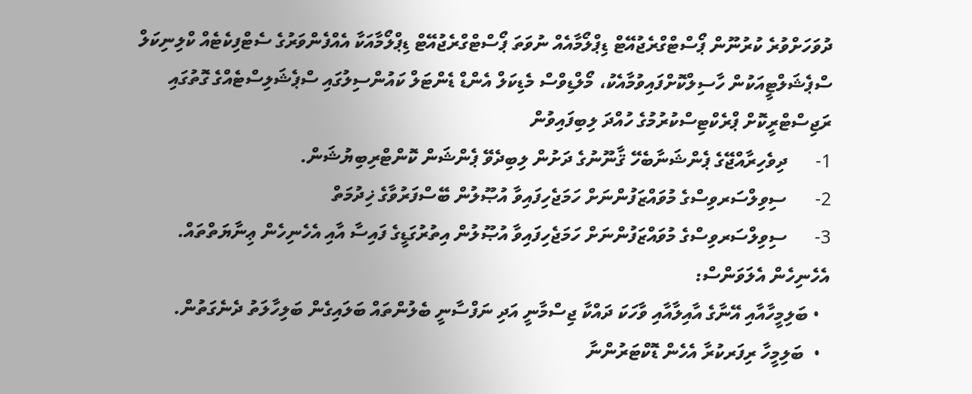ދުވަހަށްވުރެ ކުރުނޫން ޕޯސްޓްގްރެޖުއޭޓް ޑިޕްލޯމާއެއް ނުވަތަ ޕޯސްޓްގްރެޖުއޭޓް ޑިޕްލޯމާއަކާ އެއްފެންވަރުގެ ސެޓްފިކެޓެއް ކްލިނިކަލް ސްޕެޝަލްޓީއަކުން ހާސިލްކޮށްފައިވުމާއެކު، މޯލްޑިވްސް މެޑިކަލް އެންޑް ޑެންޓަލް ކައުންސިލުގައި ސްޕެޝަލިސްޓެއްގެ ގޮތުގައި ރަޖިސްޓްރީކޮށް ޕްރެކްޓިސްކުރުމުގެ ހުއްދަ ލިބިފައިވުން
1-      ދިވެހިރާއްޖޭގެ ޕެންޝަނާބެހޭ ޤާނޫނުގެ ދަށުން ލިބިދެވޭ ޕެންޝަން ކޮންޓްރިބިޔުޝަން.
2-      ސިވިލްސަރވިސްގެ މުވައްޒަފުންނަށް ހަމަޖެހިފައިވާ އުޞޫލުން ބޭސްފަރުވާގެ ޚިދުމަތް
3-      ސިވިލްސަރވިސްގެ މުވައްޒަފުންނަށް ހަމަޖެހިފައިވާ އުޞޫލުން އިތުރުގަޑީގެ ފައިސާ އާއި އެހެނިހެން ޢިނާޔަތްތައް.
އެހެނިހެން އެލަވަންސް:
  • ބަލިމީހާއާއި އޭނާގެ އާއިލާއާއި ވާހަކަ ދައްކާ ޖިސްމާނީ އަދި ނަފްސާނީ ބެލުންތައް ބަލައިގެން ބަލިހާލަތު ދެނެގަތުން.
  •  ބަލިމީހާ ރިފަރކުރާ އެހެން ޑޮކްޓަރުންނާ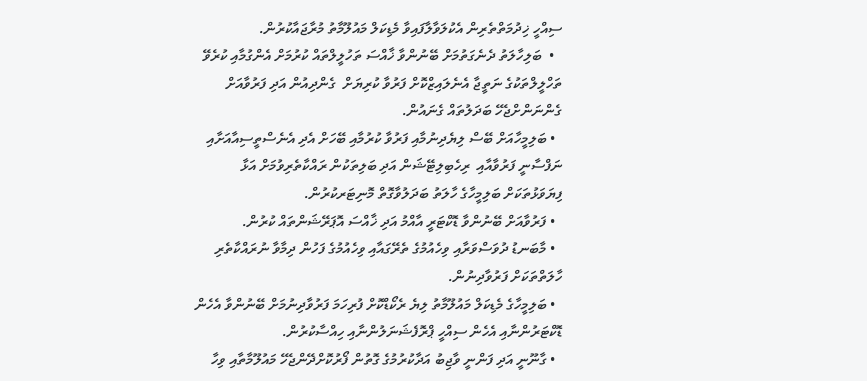ސިއްހީ ޚިދުމަތްތެރިން އެކުލަވާލާފައިވާ މެޑިކަލް މައުލޫމާތު މުރާޖައާކުރުން.
  •  ބަލިހާލަތު ދެނެގަތުމަށް ބޭނުންވާ ޚާއްސަ ތަހުލީލްތައް ކުރުމަށް އެންގުމާއި ކުރެވޭ ތަހްލީލްތަކުގެ ނަތީޖާ އެނެލައިޒްކޮށް ފަރުވާ ކުރިޔަށް  ގެންދިއުން އަދި ފަރުވާއަށް ގެންނަންށްޖެހޭ ބަދަލުތައް ގެނައުން.
  • ބަލިމީހާއަށް ބޭސް ލިޔެދިނުމާއި ފަރުވާ ކުރުމާއި ބޭހަށް އެދި އެނެސްތީސިއާއަށާއި ނަފްސާނީ ފަރުވާއާއި  ރިހެބިލިޓޭޝަން އަދި ބަލިތަކުން ރައްކާތެރިވުމަށް އަޅާ ފިޔަވަޅުތަކަށް ބަލިމީހާގެ ހާލަތު ބަދަލުވާގޮތް މޮނިޓަރކުރުން.
  • ފަރުވާއަށް ބޭނުންވާ ޑޮކްޓަރީ އާއްމު އަދި ޚާއްސަ އޮޕަރޭޝަންތައް ކުރުން.
  • މާބަނޑު ދުވަސްވަރާއި ވިހެއުމުގެ ތެރޭގައާއި ވިހެއުމުގެ ފަހުން ދިމާވާ ނުރައްކާތެރި ހާލަތްތަކަށް ފަރުވާދިނުން.
  • ބަލިމީހާގެ މެޑިކަލް މައުލޫމާތު ލިޔެ ރެކޯޑްކޮށް ފުރިހަމަ ފަރުވާދިނުމަށް ބޭނުންވާ އެހެން ޑޮކްޓަރުންނާއި އެހެން ސިއްހީ ޕްރޮފެޝަނަލުންނާއި ހިއްސާކުރުން.
  • ގާނޫނީ އަދި ފަންނީ ވާޖިބު އަދާކުރުމުގެ ގޮތުން ފޯރުކޮށްދޭންޖެހޭ މައުލޫމާތާއި ވިހާ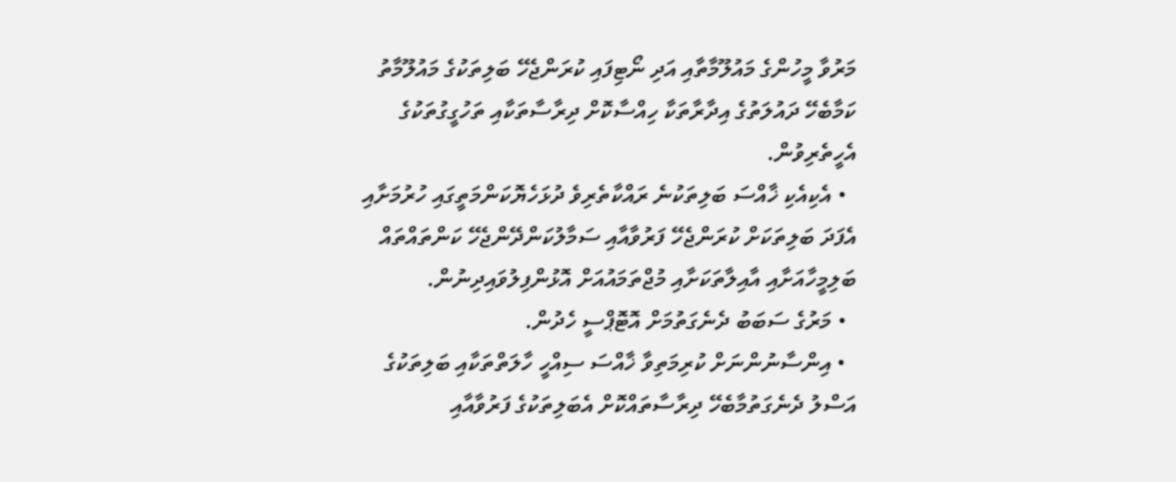މަރުވާ މީހުންގެ މައުލޫމާތާއި އަދި ނޯޓިފައި ކުރަންޖެހޭ ބަލިތަކުގެ މައުލޫމާތު ކަމާބެހޭ ދައުލަތުގެ އިދާރާތަކާ ހިއްސާކޮށް ދިރާސާތަކާއި ތަހުގީގުތަކުގެ އެހީތެރިވުން.
  • އެކިއެކި ޚާއްސަ ބަލިތަކުނެ ރައްކާތެރިވެ ދުޅަހެޔޮކަންމަތީގައި ހުރުމަށާއި އެފަދަ ބަލިތަކަށް ކުރަންޖެހޭ ފަރުވާއާއި ސަމާލުކަންދޭންޖެހޭ ކަންތައްތައް ބަލިމީހާއަށާއި އާއިލާތަކަށާއި މުޖްތަމައުއަށް އޮޅުންފިލުވައިދިނުން.
  • މަރުގެ ސަބަބު ދެނެގަތުމަށް އޮޓޮޕްސީ ހެދުން.
  • އިންސާނުންނަށް ކުރިމަތިވާ ޚާއްސަ ސިއްހީ ހާލަތްތަކާއި ބަލިތަކުގެ އަސްލު ދެނެގަތުމާބެހޭ ދިރާސާތައްކޮށް އެބަލިތަކުގެ ފަރުވާއާއި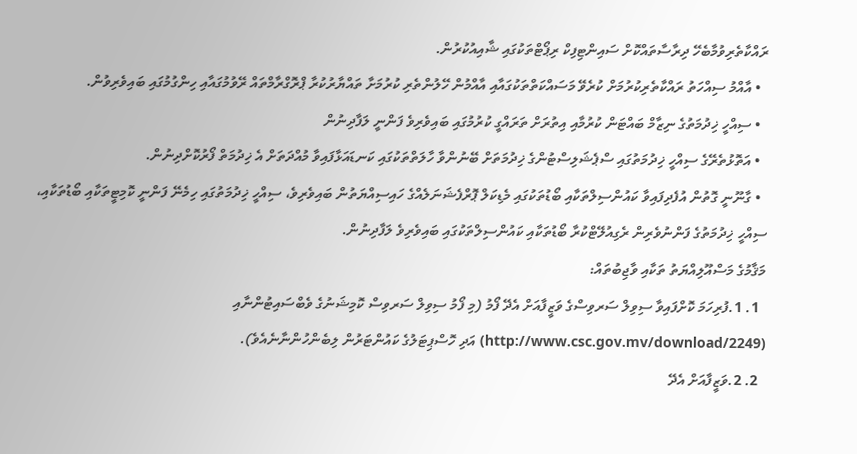ރައްކާތެރިވުމާބެހޭ ދިރާސާތައްކޮށް ސައިންޓިފިކް ރިޕޯޓްތަކުގައި ޝާއިއުކުރުން.
  • އާއްމު ސިއްހަތު ރައްކާތެރިކުރުމަށް ކުރެވޭ މަސައްކަތްތަކުގައާއި އާއްމުން ހޭލުންތެރި ކުރުމަށާ ތައްޔާރުކުރާ ޕްރޮގްރާމްތައް ރޭވުމުގައާއި ހިންގުމުގައި ބައިވެރިވުން.
  • ސިއްހީ ޚިދުމަތުގެ ނިޒާމް ބައްޓަން ކުރުމާއި އިތުރަށް ތަރައްގީ ކުރުމުގައި ބައިވެރިވެ ފަންނީ ލަފާދިނުން
  • އަތޮޅުތެރޭގެ ސިއްހީ ޚިދުމަތުގައި ސްޕެޝަލިސްޓުންގެ ޚިދުމަތަށް ބޭނުންވާ ހާލަތްތަކުގައި ކަނޑައަޅާފައިވާ މުއްދަތަށް އެ ޚިދުމަތް ފޯރުކޮށްދިނުން.
  • ގާނޫނީ ގޮތުން އުފެދިފައިވާ ކައުންސިލްތަކާއި ބޯޑުތަކުގައި މެޑިކަލް ޕޮރްފެޝަނަލެއްގެ ހައިސިއްޔަތުން ބައިވެރިވެ، ސިއްހީ ޚިދުމަތުގައި ހިމެނޭ ފަންނީ ކޮމިޓީތަކާއި ބޯޑުތަކާއި، ސިއްހީ ޚިދުމަތުގެ ފަންނުވެރިން ރެގިއުލޭޓްކުރާ ބޯޑުތަކާއި ކައުންސިލްތަކުގައި ބައިވެރިވެ ލަފާދިނުން.
މަޤާމުގެ މަސްއޫލިއްޔަތު ތަކާއި ވާޖިބުތައް:
  1. 1.ފުރިހަމަ ކޮށްފައިވާ ސިވިލް ސަރވިސްގެ ވަޒީފާއަށް އެދޭ ފޯމު (މި ފޯމު ސިވިލް ސަރވިސް ކޮމިޝަނުގެ ވެބްސައިޓުންނާއި (http://www.csc.gov.mv/download/2249) އަދި ހޮސްޕިޓަލުގެ ކައުންޓަރުން ލިބެންހުންނާނެއެވެ).
  2. 2.ވަޒީފާއަށް އެދޭ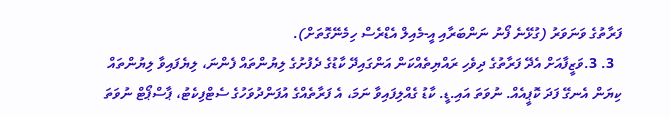ފަރާތުގެ ވަނަވަރު (ގުޅޭނެ ފޯނު ނަންބަރާއި އީ-މެއިލް އެޑްރެސް ހިމެނޭގޮތަށް).
  3. 3.ވަޒީފާއަށް އެދޭ ފަރާތުގެ ދިވެހި ރައްޔިތެއްކަން އަންގައިދޭ ކާޑުގެ ދެފުށުގެ ލިޔުންތައް ފެންނަ، ލިޔެފައިވާ ލިޔުންތައް ކިޔަން އެނގޭ ފަދަ ކޮޕީއެއް. ނުވަތަ އައި.ޑީ. ކާޑު ގެއްލިފައިވާ ނަމަ، އެ ފަރާތެއްގެ އުފަންދުވަހުގެ ސެޓްފިކެޓު، ޕާސްޕޯޓް ނުވަތަ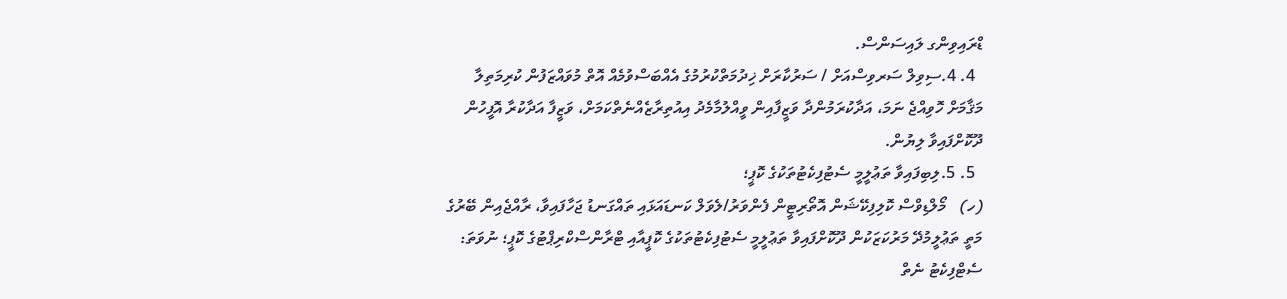ޑްރައިވިންގ ލައިސަންސް.
  4. 4.ސިވިލް ސަރވިސްއަށް / ސަރުކާރަށް ޚިދުމަތްކުރުމުގެ އެއްބަސްވުމެއް އޮތް މުވައްޒަފުން ކުރިމަތިލާ މަޤާމަށް ހޮވިއްޖެ ނަމަ، އަދާކުރަމުންދާ ވަޒީފާއިން ވީއްލުމާމެދު އިއުތިރާޒެއްނެތްކަމަށް، ވަޒީފާ އަދާކުރާ އޮފީހުން ދޫކޮށްފައިވާ ލިޔުން.
  5. 5.ލިބިފައިވާ ތަޢުލީމީ ސެޓުފިކެޓުތަކުގެ ކޮޕީ؛
(ހ)   މޯލްޑިވްސް ކޮލިފިކޭޝަން އޮތޯރިޓީން ފެންވަރު/ލެވަލް ކަނޑައަޅައި ތައްގަނޑު ޖަހާފައިވާ، ރާއްޖެއިން ބޭރުގެ މަތީ ތަޢުލީމުދޭ މަރުކަޒަކުން ދޫކޮށްފައިވާ ތަޢުލީމީ ސެޓުފިކެޓުތަކުގެ ކޮޕީއާއި ޓްރާންސްކްރިޕްޓުގެ ކޮޕީ؛ ނުވަތަ: ސެޓްފިކެޓު ނެތް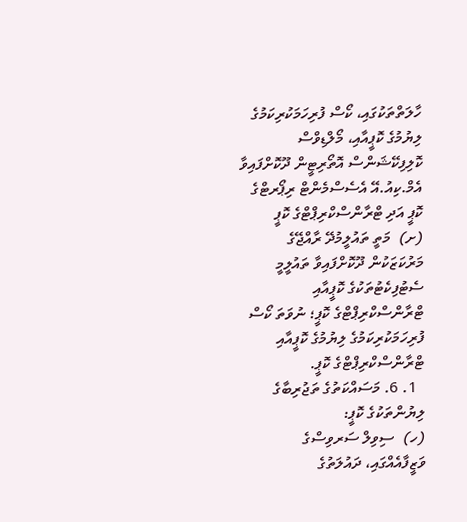ހާލަތްތަކުގައި، ކޯސް ފުރިހަމަކުރިކަމުގެ ލިޔުމުގެ ކޮޕީއާއި، މޯލްޑިވްސް ކޮލިފިކޭޝަންސް އޮތޯރިޓީން ދޫކޮށްފައިވާ އެމް.ކިއު.އޭ އެސެސްމެންޓް ރިޕޯރޓްގެ ކޮޕީ އަދި ޓްރާންސްކްރިޕްޓްގެ ކޮޕީ
(ށ)  މަތީ ތައުލީމުދޭ ރާއްޖޭގެ މަރުކަޒަކުން ދޫކޮށްފައިވާ ތައުލީމީ ސެޓުފިކެޓުތަކުގެ ކޮޕީއާއި ޓްރާންސްކްރިޕްޓްގެ ކޮޕީ؛ ނުވަތަ ކޯސް ފުރިހަމަކުރިކަމުގެ ލިޔުމުގެ ކޮޕީއާއި ޓްރާންސްކްރިޕްޓްގެ ކޮޕީ.
  1. 6. މަސައްކަތުގެ ތަޖުރިބާގެ ލިޔުންތަކުގެ ކޮޕީ:
(ހ)  ސިވިލް ސަރވިސްގެ ވަޒީފާއެއްގައި، ދައުލަތުގެ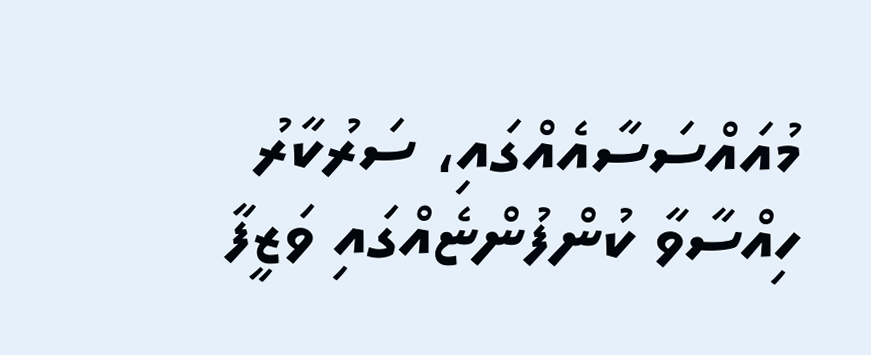މުއައްސަސާއެއްގައި، ސަރުކާރު ހިއްސާވާ ކުންފުންޏެއްގައި ވަޒީފާ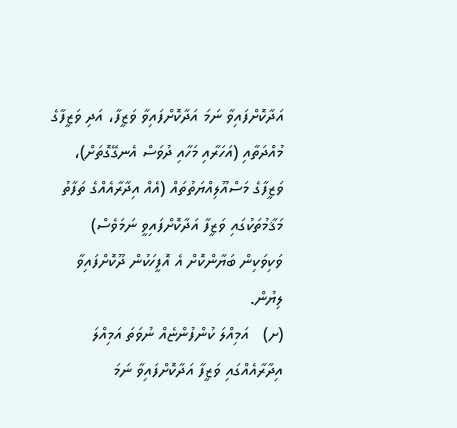އަދާކޮށްފައިވާ ނަމަ އަދާކޮށްފައިވާ ވަޒީފާ، އަދި ވަޒީފާގެ މުއްދަތާއި (އަހަރާއި މަހާއި ދުވަސް އެނގޭގޮތަށް)، ވަޒީފާގެ މަސްއޫލިއްޔަތުތައް (އެއް އިދާރާއެއްގެ ތަފާތު މަޤާމުތަކުގައި ވަޒީފާ އަދާކޮށްފައިވީ ނަމަވެސް) ވަކިވަކިން ބަޔާންކޮށް އެ އޮފީހަކުން ދޫކޮށްފައިވާ ލިޔުން.
(ށ)   އަމިއްލަ ކުންފުންޏެއް ނުވަތަ އަމިއްލަ އިދާރާއެއްގައި ވަޒީފާ އަދާކޮށްފައިވާ ނަމަ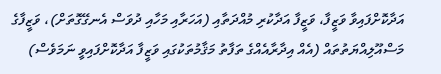އަދާކޮށްފައިވާ ވަޒީފާ، ވަޒީފާ އަދާކުރި މުއްދަތާއި (އަހަރާއި މަހާއި ދުވަސް އެނގޭގޮތަށް)، ވަޒީފާގެ މަސްއޫލިއްޔަތުތައް (އެއް އިދާރާއެއްގެ ތަފާތު މަޤާމުތަކުގައި ވަޒީފާ އަދާކޮށްފައިވީ ނަމަވެސް)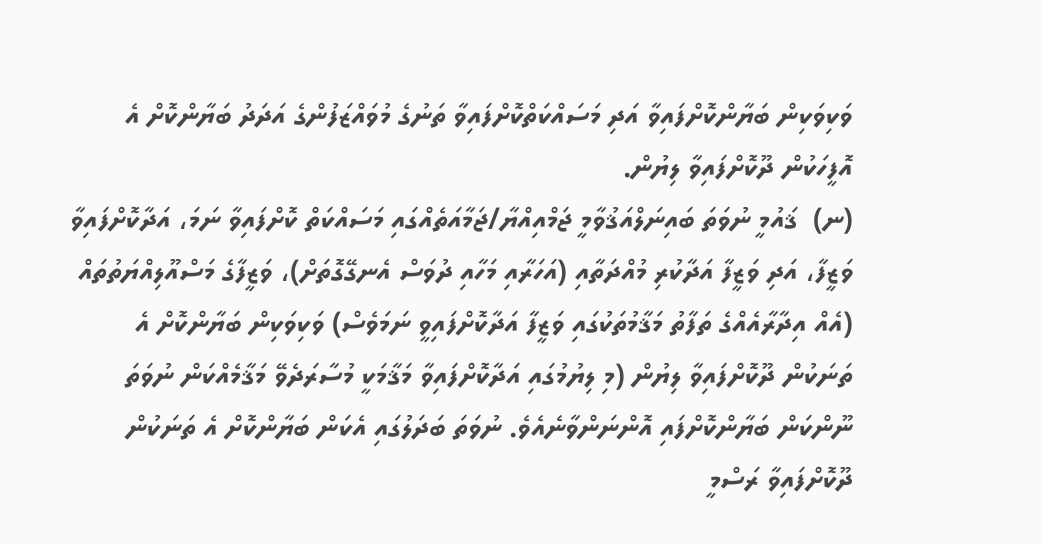ވަކިވަކިން ބަޔާންކޮށްފައިވާ އަދި މަސައްކަތްކޮށްފައިވާ ތަނުގެ މުވައްޒަފުންގެ އަދަދު ބަޔާންކޮށް އެ އޮފީހަކުން ދޫކޮށްފައިވާ ލިޔުން.
(ނ)  ޤައުމީ ނުވަތަ ބައިނަލްއަޤުވާމީ ޖަމްއިއްޔާ/ޖަމާއަތެއްގައި މަސައްކަތް ކޮށްފައިވާ ނަމަ، އަދާކޮށްފައިވާ ވަޒީފާ، އަދި ވަޒީފާ އަދާކުރި މުއްދަތާއި (އަހަރާއި މަހާއި ދުވަސް އެނގޭގޮތަށް)، ވަޒީފާގެ މަސްއޫލިއްޔަތުތައް (އެއް އިދާރާއެއްގެ ތަފާތު މަޤާމުތަކުގައި ވަޒީފާ އަދާކޮށްފައިވީ ނަމަވެސް) ވަކިވަކިން ބަޔާންކޮށް އެ ތަނަކުން ދޫކޮށްފައިވާ ލިޔުން (މި ލިޔުމުގައި އަދާކޮށްފައިވާ މަޤާމަކީ މުސާރަދެވޭ މަޤާމެއްކަން ނުވަތަ ނޫންކަން ބަޔާންކޮށްފައި އޮންނަންވާނެއެވެ. ނުވަތަ ބަދަލުގައި އެކަން ބަޔާންކޮށް އެ ތަނަކުން ދޫކޮށްފައިވާ ރަސްމީ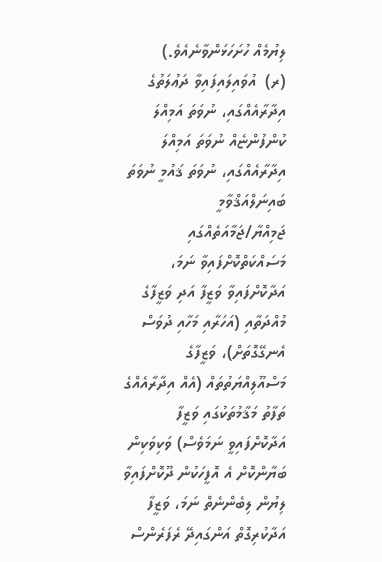ލިޔުމެއް ހުށަހަޅަންވާނެއެވެ.)
(ރ)  އުވައިލައިފައިވާ ދަޢުލަތުގެ އިދާރާއެއްގައި، ނުވަތަ އަމިއްލަ ކުންފުންޏެއް ނުވަތަ އަމިއްލަ އިދާރާއެއްގައި، ނުވަތަ ޤައުމީ ނުވަތަ ބައިނަލްއަޤްވާމީ ޖަމިއްޔާ/ޖަމާއަތެއްގައި މަސައްކަތްކޮށްފައިވާ ނަމަ،  އަދާކޮށްފައިވާ ވަޒީފާ އަދި ވަޒީފާގެ މުއްދަތާއި (އަހަރާއި މަހާއި ދުވަސް އެނގޭގޮތަށް)، ވަޒީފާގެ މަސްއޫލިއްޔަތުތައް (އެއް އިދާރާއެއްގެ ތަފާތު މަޤާމުތަކުގައި ވަޒީފާ އަދާކޮށްފައިވީ ނަމަވެސް) ވަކިވަކިން ބަޔާންކޮށް އެ އޮފީހަކުން ދޫކޮށްފައިވާ ލިޔުން ލިބެންނެތް ނަމަ، ވަޒީފާ އަދާކުރިގޮތް އަންގައިދޭ ރެފަރެންސް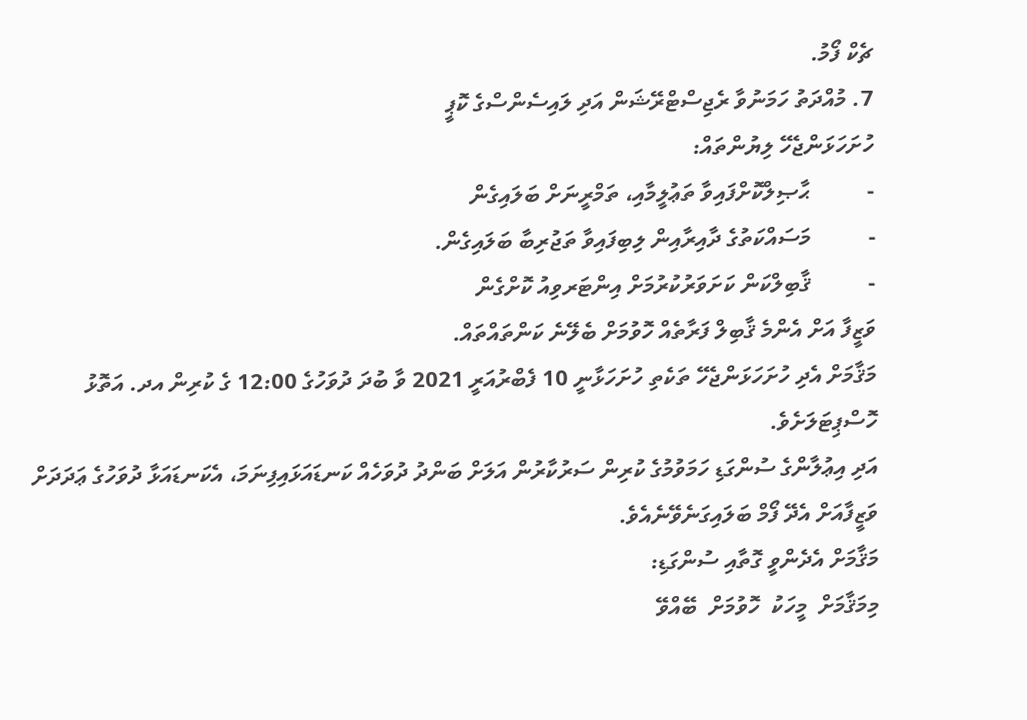ޗެކް ފޯމު.
7. މުއްދަތު ހަމަނުވާ ރެޖިސްޓްރޭޝަން އަދި ލައިސެންސްގެ ކޮޕީ
ހުށަހަޅަންޖެހޭ ލިޔުންތައް:
-          ޙާޞިލްކޮށްފައިވާ ތަޢުލީމާއި، ތަމްރީނަށް ބަލައިގެން
-          މަސައްކަތުގެ ދާއިރާއިން ލިބިފައިވާ ތަޖުރިބާ ބަލައިގެން.
-          ޤާބިލްކަން ކަށަވަރުކުރުމަށް އިންޓަރވިއު ކޮށްގެން
ވަޒީފާ އަށް އެންމެ ޤާބިލް ފަރާތެއް ހޮވުމަށް ބެލޭނެ ކަންތައްތައް.
މަޤާމަށް އެދި ހުށަހަޅަންޖެހޭ ތަކެތި ހުށަހަޅާނީ 10 ފެބްރުއަރީ 2021 ވާ ބުދަ ދުވަހުގެ 12:00 ގެ ކުރިން އދ. އަތޮޅު ހޮސްޕިޓަލަށެވެ.
އަދި އިޢުލާންގެ ސުންގަޑި ހަމަވުމުގެ ކުރިން ސަރުކާރުން އަލަށް ބަންދު ދުވަހެއް ކަނޑައަޅައިފިނަމަ، އެކަނޑައަޅާ ދުވަހުގެ ޢަދަދަށް ވަޒީފާއަށް އެދޭ ފޯމް ބަލައިގަނެވޭނެއެވެ.
މަޤާމަށް އެދެންވީ ގޮތާއި ސުންގަޑި:
މިމަޤާމަށް  މީހަކު  ހޮވުމަށް  ބޭއްވޭ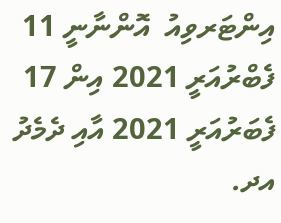އިންޓަރވިއު  އޮންނާނީ 11 ފެބްރުއަރީ 2021 އިން 17 ފެބަރުއަރީ 2021 އާއި ދެމެދު އދ.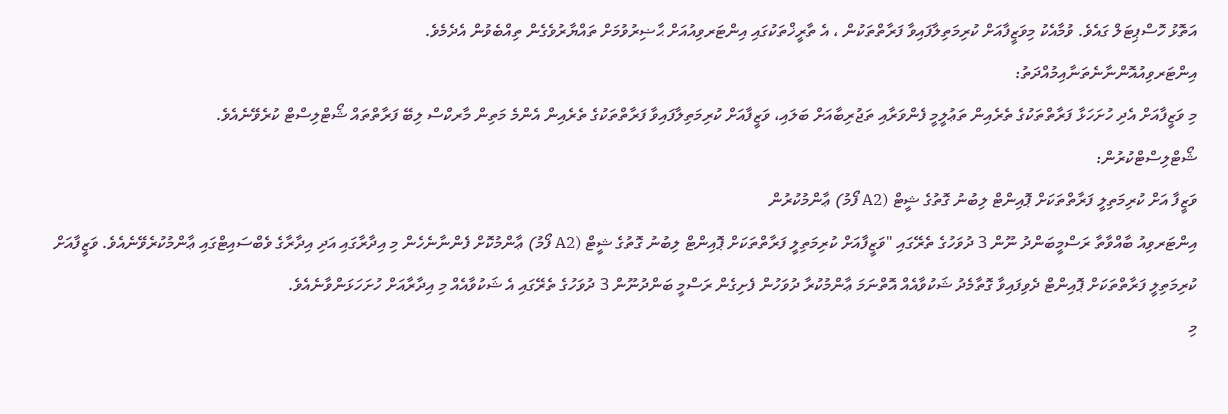އަތޮޅު ހޮސްޕިޓަލް ގައެވެ. ވުމާއެކު މިވަޒީފާއަށް ކުރިމަތިލާފައިވާ ފަރާތްތަކުން ، އެ ތާރީޚްތަކުގައި އިންޓަރވިއުއަށް ޙާޟިރުވުމަށް ތައްޔާރުވެގެން ތިއްބެވުން އެދެމެވެ.
އިންޓަރވިއުއޮންނާނެތަނާއިމުއްދަތު:
މި ވަޒީފާއަށް އެދި ހުށަހަޅާ ފަރާތްތަކުގެ ތެރެއިން ތަޢުލީމީ ފެންވަރާއި ތަޖުރިބާއަށް ބަލައި، ވަޒީފާއަށް ކުރިމަތިލާފައިވާ ފަރާތްތަކުގެ ތެރެއިން އެންމެ މަތިން މާރކްސް ލިބޭ ފަރާތްތައް ޝޯޓްލިސްޓް ކުރެވޭނެއެވެ.
ޝޯޓްލިސްޓްކުރުން:
ވަޒީފާ އަށް ކުރިމަތިލީ ފަރާތްތަކަށް ޕޮއިންޓް ލިބުނު ގޮތުގެ ޝީޓް (A2 ފޯމު) ޢާންމުކުރުން
އިންޓަރވިއު ބާއްވާތާ ރަސްމީބަންދު ނޫން 3 ދުވަހުގެ ތެރޭގައި "ވަޒީފާއަށް ކުރިމަތިލީ ފަރާތްތަކަށް ޕޮއިންޓް ލިބުނު ގޮތުގެ ޝީޓް (A2 ފޯމު) ޢާންމުކޮށް ފެންނާނެހެން މި އިދާރާގައި އަދި އިދާރާގެ ވެބްސައިޓްގައި ޢާންމުކުރެވޭނެއެވެ. ވަޒީފާއަށް ކުރިމަތިލީ ފަރާތްތަކަށް ޕޮއިންޓް ދެވިފައިވާ ގޮތާމެދު ޝަކުވާއެއް އޮތްނަމަ ޢާންމުކުރާ ދުވަހުން ފެށިގެން ރަސްމީ ބަންދުނޫން 3 ދުވަހުގެ ތެރޭގައި އެ ޝަކުވާއެއް މި އިދާރާއަށް ހުށަހަޅަންވާނެއެވެ.
މި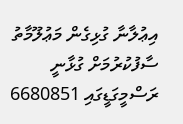އިޢުލާނާ ގުޅިގެން މަޢުލޫމާތު ސާފުކުރުމަށް ގުޅާނީ ރަސްމީގަޑީގައި 6680851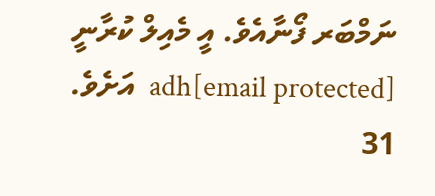ނަމްބަރ ފޯނާއެވެ. އީ މެއިލް ކުރާނީ  adh[email protected]  އަށެވެ.
31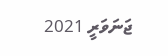ޖަނަވަރީ 2021